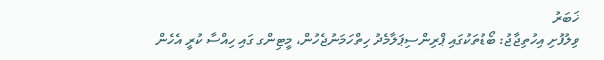ޚަބަރު
ވިލުފުށި އިހުތިޖާޖު: ބޯޑުތަކުގައި ޕްރިންސިޕަލާމެދު ހިތްހަމަނުޖެހުން، މީޓިންގ ގައި ހިއްސާ ކުރީ އެހެން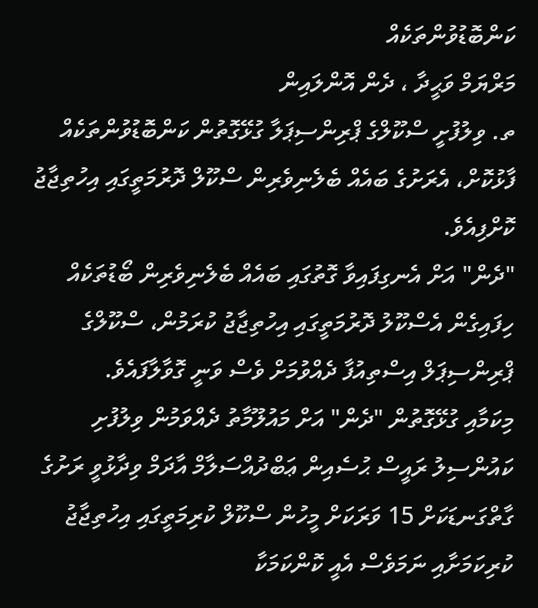ކަންބޮޑުވުންތަކެއް
މަރްޔަމް ވަޙީދާ ، ދެން އޮންލައިން
ތ. ވިލުފުށީ ސްކޫލްގެ ޕްރިންސިޕަލާ ގުޅޭގޮތުން ކަންބޮޑުވުންތަކެއް ފާޅުކޮށް، އެރަށުގެ ބައެއް ބެލެނިވެރިން ސްކޫލް ދޮރުމަތީގައި އިހުތިޖާޖު ކޮށްފިއެވެ.
"ދެން" އަށް އެނގިފައިވާ ގޮތުގައި ބައެއް ބެލެނިވެރިން ބޯޑުތަކެއް ހިފައިގެން އެސްކޫލު ދޮރުމަތީގައި އިހުތިޖާޖު ކުރަމުން، ސްކޫލްގެ ޕްރިންސިޕަލް އިސްތިއުފާ ދެއްވުމަށް ވެސް ވަނީ ގޮވާލާފައެވެ.
މިކަމާއި ގުޅޭގޮތުން "ދެން" އަށް މައުލޫމާތު ދެއްވަމުން ވިލުފުށި ކައުންސިލު ރައީސް ޙުސެއިން ޢަބްދުއްސަލާމް އާދަމް ވިދާޅުވީ ރަށުގެ ގާތްގަނޑަކަށް 15 ވަރަކަށް މީހުން ސްކޫލް ކުރިމަތީގައި އިހުތިޖާޖު ކުރިކަމަށާއި ނަމަވެސް އެއީ ކޮންކަމަކާ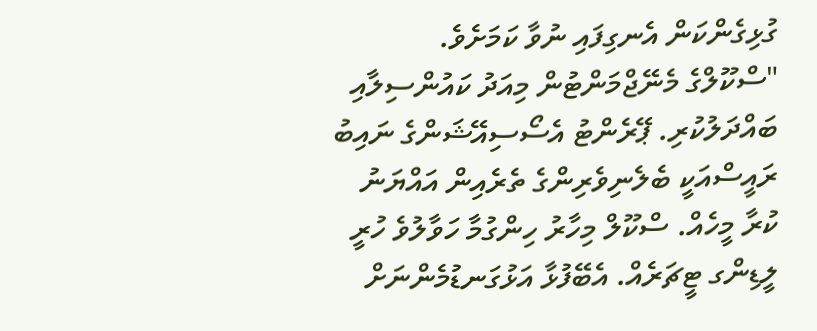ގުޅިގެންކަން އެނގިފައި ނުވާ ކަމަށެވެ.
"ސްކޫލްގެ މެނޭޖްމަންޓުން މިއަދު ކައުންސިލާއި ބައްދަލުކުރި. ޕޭރެންޓު އެސޯސިއޭޝަންގެ ނައިބު ރައީސްއަކީ ބެލެނިވެރިންގެ ތެރެއިން އައްޔަނު ކުރާ މީހެއް. ސްކޫލް މިހާރު ހިންގުމާ ހަވާލުވެ ހުރީ ލީޑިންގ ޓީޗަރެއް. އެބޭފުޅާ އަޅުގަނޑުމެންނަށް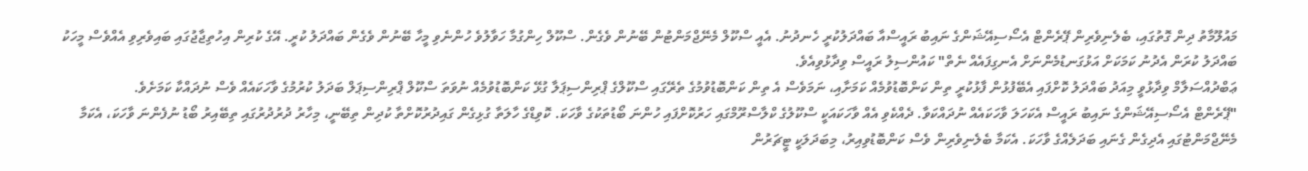މައުލޫމާތު ދިން ގޮތުގައި، ބެލެނިވެރިން ޕޭރެންޓް އެސޯސިއޭޝަންގެ ނައިބު ރައީސްއާ ބައްދަލުކުރީ ހެނދުނު. އެއީ ސްކޫލް މެނޭޖްމަންޓުން ބޭނުން ވެގެން. ސްކޫލް ހިންގުމާ ހަވާލުވެ ހުންނެވި މީހާ ބޭނުން ވެގެން ބައްދަލު ކުރީ. އޭގެ ކުރިން އިހުތިޖާޖުގައި ބައިވެރިވި އެއްވެސް މީހަކު ބައްދަލު ކުރަން އެދުނު ކަމަކަށް އަޅުގަނޑުމެންނަށް އެނގިފައެއް ނެތް" ކައުންސިލު ރައީސް ވިދާޅުވިއެވެ.
ޢަބްދުއްސަލާމް ވިދާޅުވީ މިއަދު ބައްދަލު ކޮށްފައި އެބޭފުޅުން ފާޅުކުރީ ތިން ކަންބޮޑުވުމެއް ކަމަށާއި، ނަމަވެސް އެ ތިން ކަންބޮޑުވުމުގެ ތެރޭގައި ސްކޫލްގެ ޕްރިންސިޕަލާ ގުޅޭ ކަންބޮޑުވުމެއް ނުވަތަ ސްކޫލް ޕްރިންސިޕަލް ބަދަލު ކުރުމުގެ ވާހަކައެއް ވެސް ނުދައްކާ ކަމަށެވެ.
"ޕޭރެންޓް އެސޯސިއޭޝަންގެ ނައިބު ރައީސް އެކަހަލަ ވާހަކައެއް ނުދައްކަވާ. ދެއްކެވި އެއް ވާހަކައަކީ ސްކޫލުގެ ކްލާސްރޫމްގައި ހަރުކޮށްފައި ހުންނަ ބޯޑުތަކުގެ ވާހަކަ. ކޮވިޑްގެ ހާލަތާ ގުޅިގެން ގައިދުރުކޮށްތާ ކުދިން ތިބޭނީ، މިހާރު ދުރުދުރުގައި ތިބޭއިރު ބޯޑު ނުފެންނަ ވާހަކަ، އެކަމާ މެނޭޖްމަންޓުގައި އެދިގެން ގެނައި ބަދަލެއްގެ ވާހަކަ. އެކަމާ ބެލެނިވެރިން ވެސް ކަންބޮޑުވިއިރު، މިބަދަލަކީ ޓީޗަރުން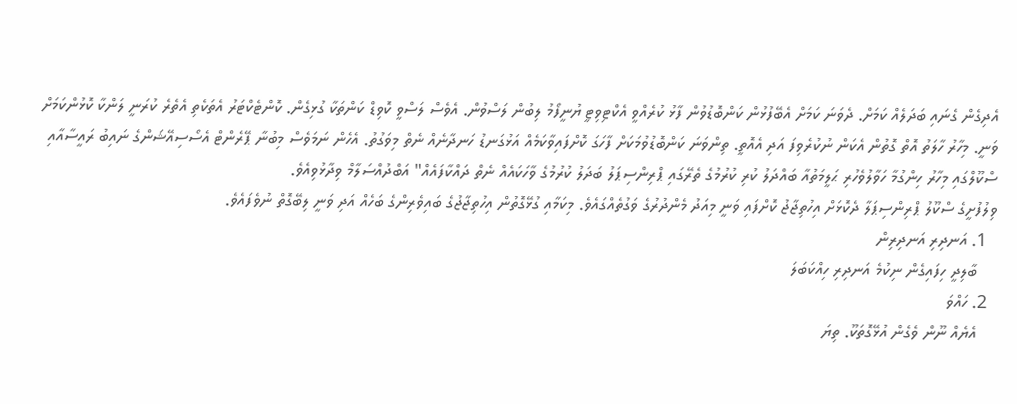އެދިގެން ގެނައި ބަދަލެއް ކަމަށް. ދެވަނަ ކަމަށް އެބޭފުޅުން ކަންބޮޑުވުން ފާޅު ކުރެއްވީ އެކްޓިވިޓީ ޔުނީފޯމު ލިބުން ލަސްވުން. އެވެސް ލަސްވީ ކޮވިޑް ކަންތަކާ ގުޅިގެން. ކޮންޓެކްޓަރު އެތަކެތި އެތެރެ ކުރަނީ ލަންކާ ކޮޅުންކަމަށް ވަނީ. މިހާރު ހާލަތު އޮތް ގޮތުން އެކަން ނުކުރެވިފަ އަދި އެއޮތީ. ތިންވަނަ ކަންބޮޑުވުމަކަށް ފާހަގަ ކޮށްފައިވާކަމެއް އަޅުގަނޑު ހަނދާނެއް ނެތް މިވަގުތު. އެހެން ނަމަވެސް މިބުނާ ޕޭރެންޓް އެސޯސިއޭޝަންގެ ނައިބު ރައީސާއާއި ސްކޫލްގައި މިހާރު ހިންގުމާ ހަވާލުވެހުރި ޙަލީމަތުއާ ބައްދަލު ކުރި ކުރުމުގެ ތެރޭގައި ޕްރިންސިޕަލު ބަދަލު ކުރުމުގެ ވާހަކައެއް ނެތް ދައްކާފައެއް" އަބްދުއްސަލާމް ވިދާޅުވިއެވެ.
ވިލުފުށީގެ ސްކޫލު ޕްރިންސިޕަލާ ދެކޮޅަށް އިހުތިޖާޖު ކޮށްފައި ވަނީ މިއަދު މެންދުރުގެ ވަގުތެއްގައެވެ. މިކަމާއި ގުޅޭގޮތުން އިހުތިޖާޖުގެ ބައިވެރިންގެ ބަހެއް އަދި ވަނީ ލިބޭގޮތް ނުވެފައެވެ.
  1. އަނދިރި އަނދިރިން
    ބާލިދީ ހިފައިގެން ނިކުމެ އަނދިރި ހިއްކަބަލަ
  2. ހައްވަ
    އެޔެއް ނޫން ވެގެން އުޅޭގޮތަކޫ. ތިޔަ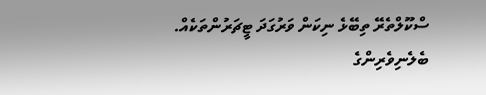ސްކޫލްތެރޭ ތިބޭޅެ ނިކަން ވަރުގަދަ ޓީޗަރުންތަކެއް. ބެލެނިވެރިންގެ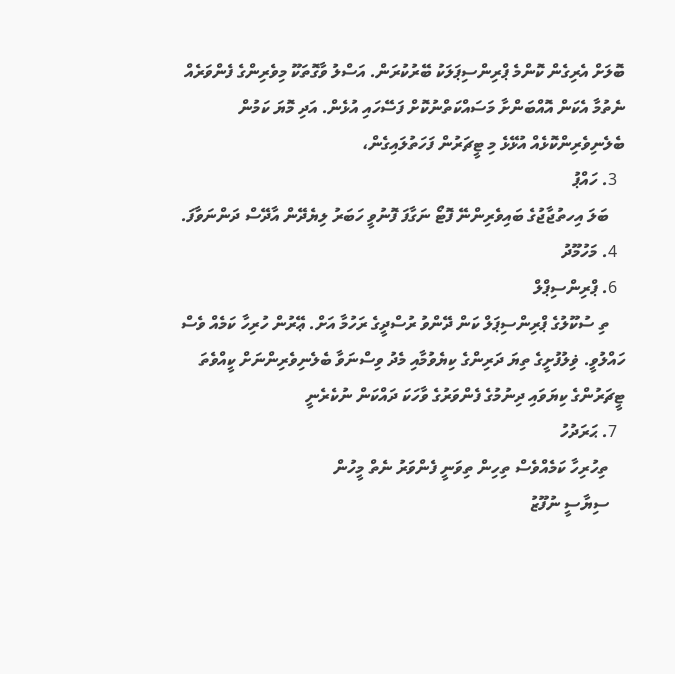ބޮލަށް އެރިގެން ކޮންމެ ޕްރިންސިޕަލަކު ބޭރުކުރަން. އަސްލު ވާގޮތަކޫ މިވެރިންގެ ފެންވަރެއް ނެތުމާ އެކަން އޮއްބަންށާ މަސައްކަތްނުކޮށް ފަސޭހައި އުޅެން. އަދި މޮޔަ ކަމުން ބެލެނިވެރިންކޮޅެއް އުޅޭޅެ މި ޓީޗަރުން ފަހަތުލައިގެން،
  3. ހައްޕު
    ބަލަ އިހތުޖާޖުގެ ބައިވެރިންނޭ ފޮޓޯ ނަގާފަ ފޮނުވީ ހަބަރު ލިޔެދޭން އާދޭސް ދަންނަވާފަ.
  4. މަހުމޫދު
  6. ޕްރިންސިޕްލް
    ތި ސުކޫލުގެ ޕްރިންސިޕަލް ކަން ދޭންވު ރުސްދީގެ ރަހުމާ އަށް. ޢޭރުން ހުރިހާ ކަމެއް ވެސް ހައްލުވީ. ޥިލުފުށީގެ ތިޔަ ދަރިންގެ ކިޔެވުމާއި މެދު ވިސްނަވާ ބެލެނިވެރިންނަށް ކީއްވެތަ ޓީޗަރުންގެ ކިޔަވައި ދިނުމުގެ ފެންވަރުގެ ވާހަކަ ދައްކަން ނުކެރެނީ
  7. ޙަރަދުހު
    ތިހުރިހާ ކަމެއްވެސް ތިހިން ތިވަނީ ފެންވަރު ނެތް މީހުން
    ސިޔާސީ ނުފޫޒު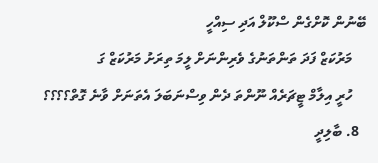ބޭނުން ކޮށްގެން ސްކޫލް އަދި ސިއްހީ
    މަރުކަޒް ފަދަ ތަންތަނުގެ ވެރިންނަށް ލީމަ ތިރަށު މަރުކަޒް ގަ
    ހުރީ އިލާމް ޓީޗަރެއް ނޫންތަ ދެން ވިސްނަބަލަ އެތަނަށް ވާނެ ގޮތް؟؟؟؟
  8. ބާލިދީ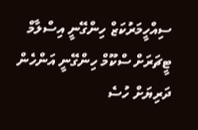ސިއްހީމަރުކަޒް ހިންގޭނީ އިސްލާމް ޓީޗަރަށް ސްކޫމް ހިންގޭނީ އަންހެން ދަރިޔަށް ހުސެ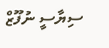ސިޔާސީ ނުފޫޒް